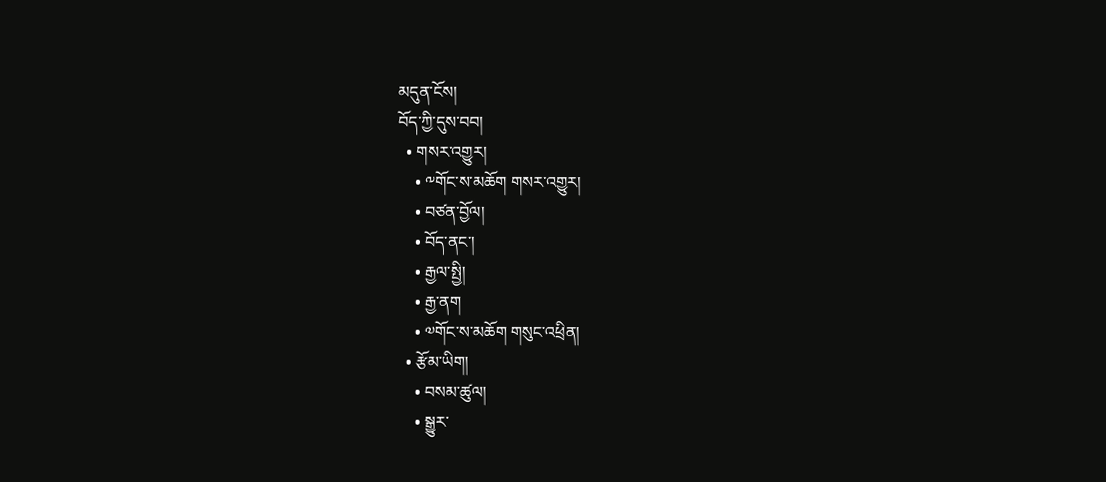མདུན་ངོས།
བོད་ཀྱི་དུས་བབ།
  • གསར་འགྱུར།
    • ༸གོང་ས་མཆོག གསར་འགྱུར།
    • བཙན་བྱོལ།
    • བོད་ནང་།
    • རྒྱལ་སྤྱི།
    • རྒྱ་ནག
    • ༧གོང་ས་མཆོག གསུང་འཕྲིན།
  • རྩོམ་ཡིག།
    • བསམ་ཚུལ།
    • སྒྱུར་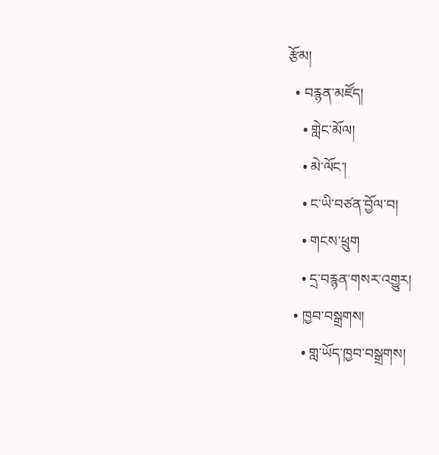རྩོམ།
  • བརྙན་མཛོད།
    • གླེང་མོལ།
    • མེ་ལོང་།
    • ང་ཡི་བཙན་བྱོལ་བ།
    • གངས་ཕྲུག
    • དྲ་བརྙན་གསར་འགྱུར།
  • ཁྱབ་བསྒྲགས།
    • གླ་ཡོད་ཁྱབ་བསྒྲགས།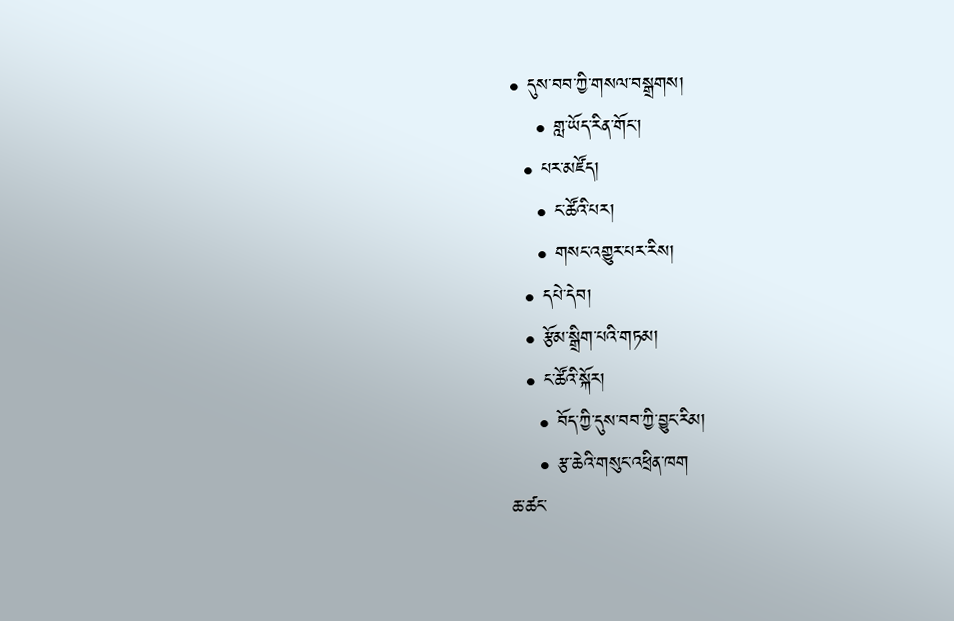• དུས་བབ་ཀྱི་གསལ་བསྒྲགས།
    • གླ་ཡོད་རིན་གོང་།
  • པར་མཛོད།
    • ང་ཚོའི་པར།
    • གསང་འགྱུར་པར་རིས།
  • དཔེ་དེབ།
  • རྩོམ་སྒྲིག་པའི་གཏམ།
  • ང་ཚོའི་སྐོར།
    • བོད་ཀྱི་དུས་བབ་ཀྱི་བྱུང་རིམ།
    • རྩ་ཆེའི་གསུང་འཕྲིན་ཁག
ཆ་ཚང་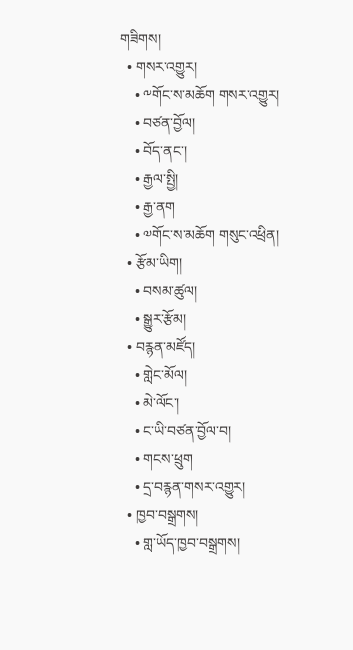གཟིགས།
  • གསར་འགྱུར།
    • ༸གོང་ས་མཆོག གསར་འགྱུར།
    • བཙན་བྱོལ།
    • བོད་ནང་།
    • རྒྱལ་སྤྱི།
    • རྒྱ་ནག
    • ༧གོང་ས་མཆོག གསུང་འཕྲིན།
  • རྩོམ་ཡིག།
    • བསམ་ཚུལ།
    • སྒྱུར་རྩོམ།
  • བརྙན་མཛོད།
    • གླེང་མོལ།
    • མེ་ལོང་།
    • ང་ཡི་བཙན་བྱོལ་བ།
    • གངས་ཕྲུག
    • དྲ་བརྙན་གསར་འགྱུར།
  • ཁྱབ་བསྒྲགས།
    • གླ་ཡོད་ཁྱབ་བསྒྲགས།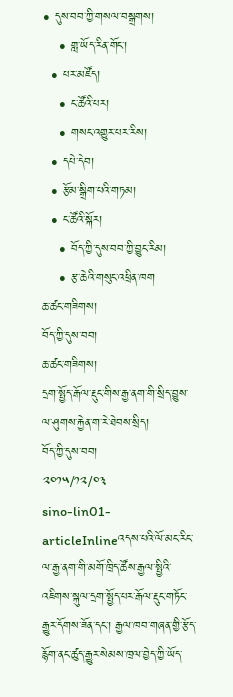• དུས་བབ་ཀྱི་གསལ་བསྒྲགས།
    • གླ་ཡོད་རིན་གོང་།
  • པར་མཛོད།
    • ང་ཚོའི་པར།
    • གསང་འགྱུར་པར་རིས།
  • དཔེ་དེབ།
  • རྩོམ་སྒྲིག་པའི་གཏམ།
  • ང་ཚོའི་སྐོར།
    • བོད་ཀྱི་དུས་བབ་ཀྱི་བྱུང་རིམ།
    • རྩ་ཆེའི་གསུང་འཕྲིན་ཁག
ཆ་ཚང་གཟིགས།
བོད་ཀྱི་དུས་བབ།
ཆ་ཚང་གཟིགས།
དྲག་སྤྱོད་རྒོལ་རྡུང་གིས་རྒྱ་ནག་གི་སྲིད་བྱུས་ལ་ཤུགས་རྐྱེན་ག་རེ་ཐེབས་སྲིད།
བོད་ཀྱི་དུས་བབ།
༢༠༡༥/༡༢/༠༣
sino-lin01-articleInlineའདས་པའི་ལོ་མང་རིང་ལ་རྒྱ་ནག་གི་མགོ་ཁྲིད་ཚོས་རྒྱལ་སྤྱིའི་འཇིགས་སྐུལ་དྲག་སྤྱོད་པར་རྒོལ་རྡུང་གཏོང་རྒྱུར་དོགས་ཟོན་དང་། རྒྱལ་ཁབ་གཞན་གྱི་རྩོད་རྙོག་ནང་ཚུད་རྒྱུར་སེམས་ཁྲལ་བྱེད་ཀྱི་ཡོད་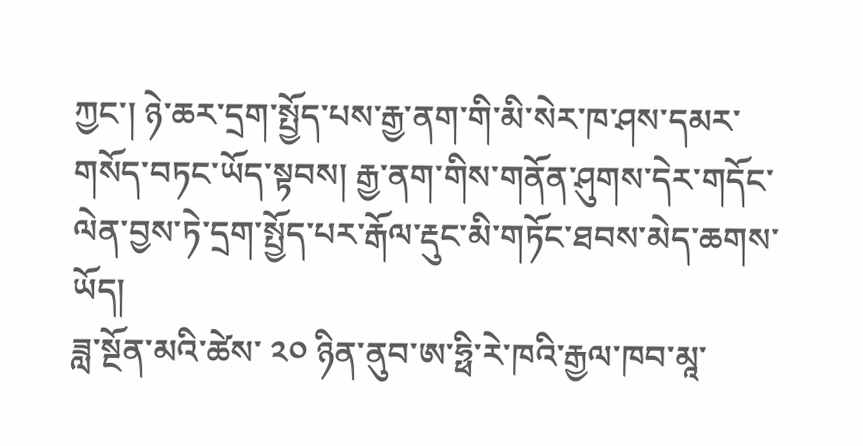ཀྱང་། ཉེ་ཆར་དྲག་སྤྱོད་པས་རྒྱ་ནག་གི་མི་སེར་ཁ་ཤས་དམར་གསོད་བཏང་ཡོད་སྟབས། རྒྱ་ནག་གིས་གནོན་ཤུགས་དེར་གདོང་ལེན་བྱས་ཏེ་དྲག་སྤྱོད་པར་རྒོལ་རྡུང་མི་གཏོང་ཐབས་མེད་ཆགས་ཡོད།
ཟླ་སྔོན་མའི་ཚེས་ ༢༠ ཉིན་ནུབ་ཨ་ཧྥི་རེ་ཁའི་རྒྱལ་ཁབ་མཱ་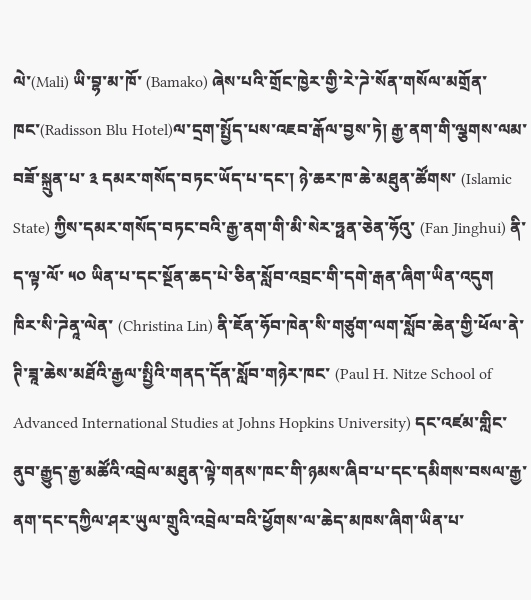ལེ་(Mali) ཡི་བྷ་མ་ཁོ་ (Bamako) ཞེས་པའི་གྲོང་ཁྱེར་གྱི་རེ་ཌེ་སོན་གསོལ་མགྲོན་ཁང་(Radisson Blu Hotel)ལ་དྲག་སྤྱོད་པས་འཇབ་རྒོལ་བྱས་ཏེ། རྒྱ་ནག་གི་ལྕགས་ལམ་བཟོ་སྐྲུན་པ་ ༣ དམར་གསོད་བཏང་ཡོད་པ་དང་། ཉེ་ཆར་ཁ་ཆེ་མཐུན་ཚོགས་ (Islamic State) ཀྱིས་དམར་གསོད་བཏང་བའི་རྒྱ་ནག་གི་མི་སེར་ཧྥན་ཅེན་ཧོའུ་ (Fan Jinghui) ནི་ད་ལྟ་ལོ་ ༥༠ ཡིན་པ་དང་སྔོན་ཆད་པེ་ཅིན་སློབ་འབྲང་གི་དགེ་རྒན་ཞིག་ཡིན་འདུག
ཁིར་སི་ཌེནཱ་ལེན་ (Christina Lin) ནི་ཇོན་ཧོབ་ཁེན་སི་གཙུག་ལག་སློབ་ཆེན་གྱི་ཕོལ་ནེ་ཊི་ཟཱ་ཆེས་མཐོའི་རྒྱལ་སྤྱིའི་གནད་དོན་སློབ་གཉེར་ཁང་ (Paul H. Nitze School of Advanced International Studies at Johns Hopkins University) དང་འཛམ་གླིང་ནུབ་རྒྱུད་རྒྱ་མཚོའི་འབྲེལ་མཐུན་ལྟེ་གནས་ཁང་གི་ཉམས་ཞིབ་པ་དང་དམིགས་བསལ་རྒྱ་ནག་དང་དཀྱིལ་ཤར་ཡུལ་གྲུའི་འབྲེལ་བའི་ཕྱོགས་ལ་ཆེད་མཁས་ཞིག་ཡིན་པ་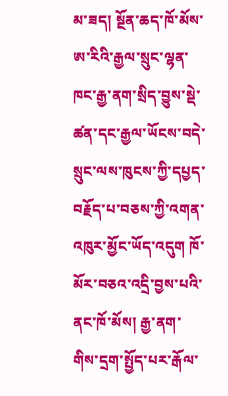མ་ཟད། སྔོན་ཆད་ཁོ་མོས་ཨ་རིའི་རྒྱལ་སྲུང་ལྷན་ཁང་རྒྱ་ནག་སྲིད་བྱུས་སྡེ་ཚན་དང་རྒྱལ་ཡོངས་བདེ་སྲུང་ལས་ཁུངས་ཀྱི་དཔྱད་བརྗོད་པ་བཅས་ཀྱི་འགན་འཁུར་མྱོང་ཡོད་འདུག ཁོ་མོར་བཅའ་འདྲི་བྱས་པའི་ནང་ཁོ་མོས། རྒྱ་ནག་གིས་དྲག་སྤྱོད་པར་རྒོལ་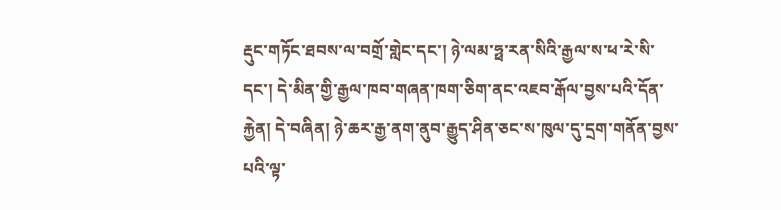རྡུང་གཏོང་ཐབས་ལ་བགྲོ་གླེང་དང་། ཉེ་ལམ་ཧྥ་རན་སིའི་རྒྱལ་ས་ཕ་རེ་སི་དང་། དེ་མིན་གྱི་རྒྱལ་ཁབ་གཞན་ཁག་ཅིག་ནང་འཇབ་རྒོལ་བྱས་པའི་དོན་རྐྱེན། དེ་བཞིན། ཉེ་ཆར་རྒྱ་ནག་ནུབ་རྒྱུད་ཤིན་ཅང་ས་ཁུལ་དུ་དྲག་གནོན་བྱས་པའི་ལྟ་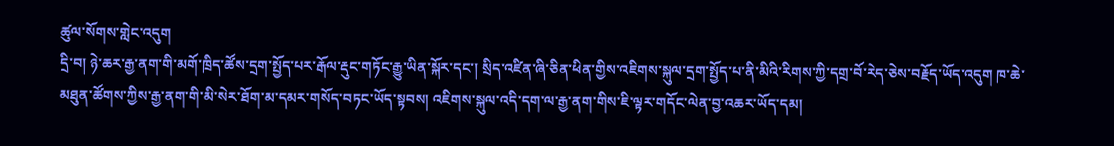ཚུལ་སོགས་གླེང་འདུག
དྲི་བ། ཉེ་ཆར་རྒྱ་ནག་གི་མགོ་ཁྲིད་ཚོས་དྲག་སྤྱོད་པར་རྒོལ་རྡུང་གཏོང་རྒྱུ་ཡིན་སྐོར་དང་། སྲིད་འཛིན་ཞི་ཅིན་ཕིན་གྱིས་འཇིགས་སྐུལ་དྲག་སྤྱོད་པ་ནི་མིའི་རིགས་ཀྱི་དགྲ་བོ་རེད་ཅེས་བརྗོད་ཡོད་འདུག ཁ་ཆེ་མཐུན་ཚོགས་ཀྱིས་རྒྱ་ནག་གི་མི་སེར་ཐོག་མ་དམར་གསོད་བཏང་ཡོད་སྟབས། འཇིགས་སྐུལ་འདི་དག་ལ་རྒྱ་ནག་གིས་ཇི་ལྟར་གདོང་ལེན་བྱ་འཆར་ཡོད་དམ།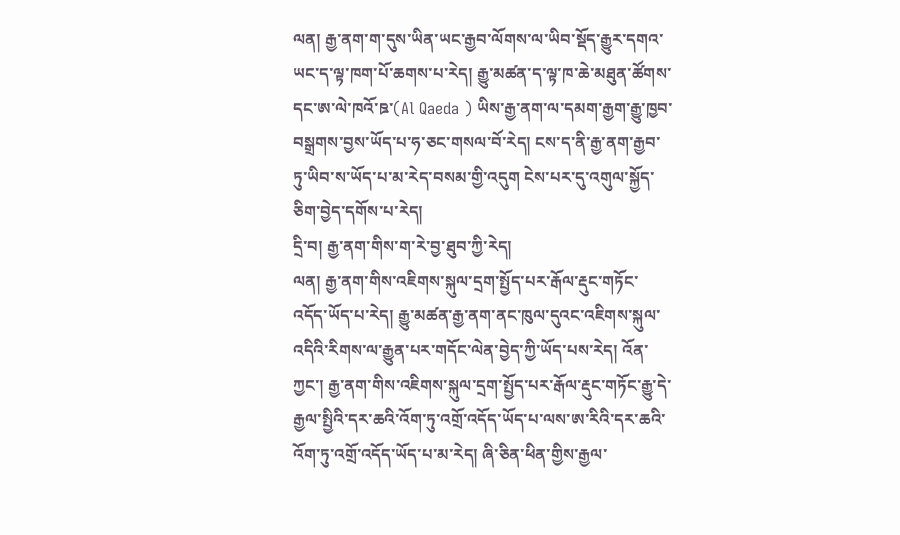ལན། རྒྱ་ནག་ག་དུས་ཡིན་ཡང་རྒྱབ་ལོགས་ལ་ཡིབ་སྡོད་རྒྱུར་དགའ་ཡང་ད་ལྟ་ཁག་པོ་ཆགས་པ་རེད། རྒྱུ་མཚན་ད་ལྟ་ཁ་ཆེ་མཐུན་ཚོགས་དང་ཨ་ལེ་ཁའོ་ཋ་(Al Qaeda ) ཡིས་རྒྱ་ནག་ལ་དམག་རྒྱག་རྒྱུ་ཁྱབ་བསྒྲགས་བྱས་ཡོད་པ་ཧ་ཅང་གསལ་བོ་རེད། ངས་ད་ནི་རྒྱ་ནག་རྒྱབ་ཏུ་ཡིབ་ས་ཡོད་པ་མ་རེད་བསམ་གྱི་འདུག ངེས་པར་དུ་འགུལ་སྐྱོད་ཅིག་བྱེད་དགོས་པ་རེད།
དྲི་བ། རྒྱ་ནག་གིས་ག་རེ་བྱ་ཐུབ་ཀྱི་རེད།
ལན། རྒྱ་ནག་གིས་འཇིགས་སྐུལ་དྲག་སྤྱོད་པར་རྒོལ་རྡུང་གཏོང་འདོད་ཡོད་པ་རེད། རྒྱུ་མཚན་རྒྱ་ནག་ནང་ཁུལ་དུའང་འཇིགས་སྐུལ་འདིའི་རིགས་ལ་རྒྱུན་པར་གདོང་ལེན་བྱེད་ཀྱི་ཡོད་པས་རེད། འོན་ཀྱང་། རྒྱ་ནག་གིས་འཇིགས་སྐུལ་དྲག་སྤྱོད་པར་རྒོལ་རྡུང་གཏོང་རྒྱུ་དེ་རྒྱལ་སྤྱིའི་དར་ཆའི་འོག་ཏུ་འགྲོ་འདོད་ཡོད་པ་ལས་ཨ་རིའི་དར་ཆའི་འོག་ཏུ་འགྲོ་འདོད་ཡོད་པ་མ་རེད། ཞི་ཅིན་ཕིན་གྱིས་རྒྱལ་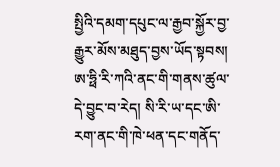སྤྱིའི་དམག་དཔུང་ལ་རྒྱབ་སྐྱོར་བྱ་རྒྱུར་མོས་མཐུད་བྱས་ཡོད་སྟབས། ཨ་ཧྥི་རི་ཀའི་ནང་གི་གནས་ཚུལ་དེ་བྱུང་བ་རེད། སི་རི་ཡ་དང་ཨི་རག་ནང་གི་ཁེ་ཕན་དང་གནོད་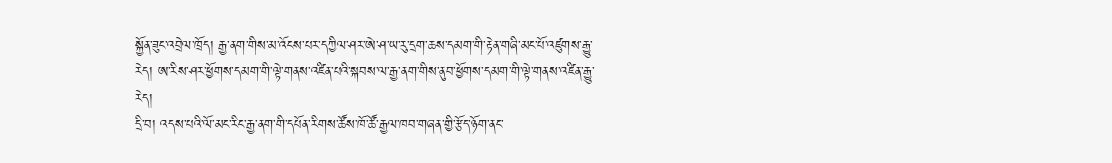སྐྱོན་ཟུང་འབྲེལ་ཁྲོད། རྒྱ་ནག་གིས་མ་འོངས་པར་དཀྱིལ་ཤར་ཨེ་ཤ་ཡ་རུ་དྲག་ཆས་དམག་གི་རྟེན་གཞི་མང་པོ་འཛུགས་རྒྱུ་རེད། ཨ་རིས་ཤར་ཕྱོགས་དམག་གི་ལྟེ་གནས་འཛིན་པའི་སྐབས་ལ་རྒྱ་ནག་གིས་ནུབ་ཕྱོགས་དམག་གི་ལྟེ་གནས་འཛིན་རྒྱུ་རེད།
དྲི་བ། འདས་པའི་ལོ་མང་རིང་རྒྱ་ནག་གི་དཔོན་རིགས་ཚོས་ཁོ་ཚོ་རྒྱལ་ཁབ་གཞན་གྱི་རྩོད་ཉོག་ནང་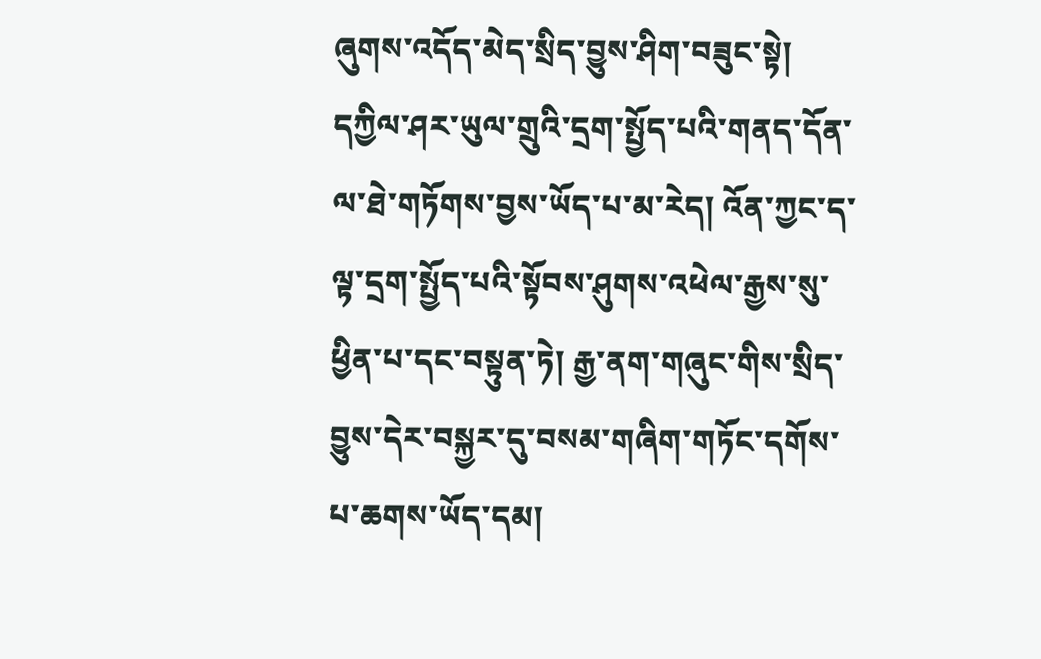ཞུགས་འདོད་མེད་སྲིད་བྱུས་ཤིག་བཟུང་སྟེ། དཀྱིལ་ཤར་ཡུལ་གྲུའི་དྲག་སྤྱོད་པའི་གནད་དོན་ལ་ཐེ་གཏོགས་བྱས་ཡོད་པ་མ་རེད། འོན་ཀྱང་ད་ལྟ་དྲག་སྤྱོད་པའི་སྟོབས་ཤུགས་འཕེལ་རྒྱས་སུ་ཕྱིན་པ་དང་བསྟུན་ཏེ། རྒྱ་ནག་གཞུང་གིས་སྲིད་བྱུས་དེར་བསྐྱར་དུ་བསམ་གཞིག་གཏོང་དགོས་པ་ཆགས་ཡོད་དམ།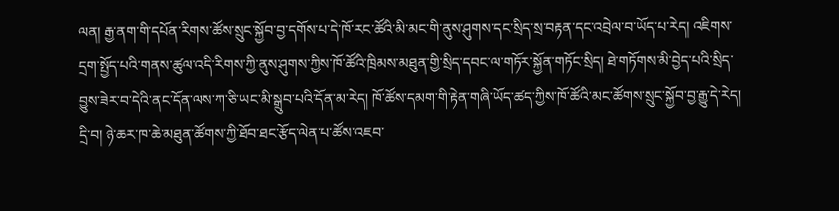ལན། རྒྱ་ནག་གི་དཔོན་རིགས་ཚོས་སྲུང་སྐྱོབ་བྱ་དགོས་པ་དེ་ཁོ་རང་ཚོའི་མི་མང་གི་ནུས་ཤུགས་དང་སྲིད་སྲ་བརྟན་དང་འབྲེལ་བ་ཡོད་པ་རེད། འཇིགས་དྲག་སྤྱོད་པའི་གནས་ཚུལ་འདི་རིགས་ཀྱི་ནུས་ཤུགས་ཀྱིས་ཁོ་ཚོའི་ཁྲིམས་མཐུན་གྱི་སྲིད་དབང་ལ་གཏོར་སྐྱོན་གཏོང་སྲིད། ཐེ་གཏོགས་མི་བྱེད་པའི་སྲིད་བྱུས་ཟེར་བ་དེའི་ནང་དོན་ལས་ཀ་ཅི་ཡང་མི་སྒྲུབ་པའི་དོན་མ་རེད། ཁོ་ཚོས་དམག་གི་རྟེན་གཞི་ཡོད་ཚད་ཀྱིས་ཁོ་ཚོའི་མང་ཚོགས་སྲུང་སྐྱོབ་བྱ་རྒྱུ་དེ་རེད།
དྲི་བ། ཉེ་ཆར་ཁ་ཆེ་མཐུན་ཚོགས་ཀྱི་ཐོབ་ཐང་རྩོད་ལེན་པ་ཚོས་འཇབ་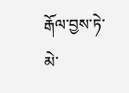རྒོལ་བྱས་ཏེ་མེ་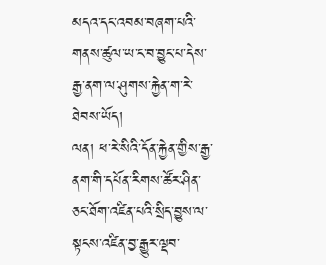མདའ་དང་འབམ་བཞག་པའི་གནས་ཚུལ་ཡ་ང་བ་བྱུང་པ་དེས་རྒྱ་ནག་ལ་ཤུགས་རྐྱེན་ག་རེ་ཐེབས་ཡོད།
ལན། ཕ་རེ་སིའི་དོན་རྐྱེན་གྱིས་རྒྱ་ནག་གི་དཔོན་རིགས་ཚོར་ཤིན་ཅང་ཐོག་འཛིན་པའི་སྲིད་བྱུས་ལ་སྟངས་འཛིན་བྱ་རྒྱུར་ལྡབ་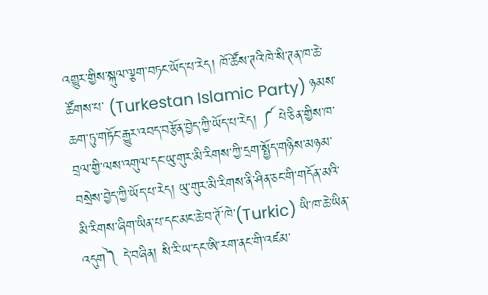འགྱུར་གྱིས་སྐུལ་ལྕག་བཏང་ཡོད་པ་རེད། ཁོ་ཚོས་ཊའི་ཁེ་སི་ཊན་ཁ་ཆེ་ཚོགས་པ་ (Turkestan Islamic Party) ཉམས་ཆག་ཏུ་གཏོང་རྒྱུར་འབད་བརྩོན་བྱེད་ཀྱི་ཡོད་པ་རེད། ༼ པེ་ཅིན་གྱིས་ཁ་བྲལ་གྱི་ལས་འགུལ་དང་ཡུ་གུར་མི་རིགས་ཀྱི་དྲག་སྤྱོད་གཉིས་མཉམ་བསྲེས་བྱེད་ཀྱི་ཡོད་པ་རེད། ཡུ་གུར་མི་རིགས་ནི་ཤིན་ཅང་གི་གདོན་མའི་མི་རིགས་ཞིག་ཡིན་པ་དང་མང་ཆེ་བ་ཊོ་ཁེ་(Turkic) ཡི་ཁ་ཆེ་ཡིན་འདུག༽ དེ་བཞིན། སི་རི་ཡ་དང་ཨི་རག་ནང་གི་འཛམ་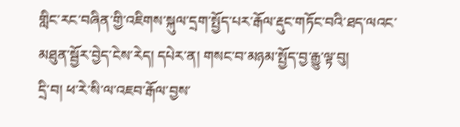གླིང་རང་བཞིན་གྱི་འཇིགས་སྐུལ་དྲག་སྤྱོད་པར་རྒོལ་རྡུང་གཏོང་བའི་ཐད་ལའང་མཐུན་སྦྱོར་བྱེད་ངེས་རེད། དཔེར་ན། གསང་བ་མཉམ་སྤྱོད་བྱ་རྒྱུ་ལྟ་བུ།
དྲི་བ། ཕ་རེ་སི་ལ་འཇབ་རྒོལ་བྱས་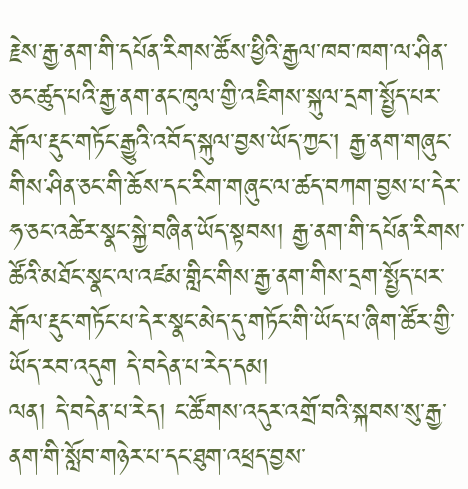རྗེས་རྒྱ་ནག་གི་དཔོན་རིགས་ཚོས་ཕྱིའི་རྒྱལ་ཁབ་ཁག་ལ་ཤིན་ཅང་ཚུད་པའི་རྒྱ་ནག་ནང་ཁུལ་གྱི་འཇིགས་སྐུལ་དྲག་སྤྱོད་པར་རྒོལ་རྡུང་གཏོང་རྒྱུའི་འབོད་སྐུལ་བྱས་ཡོད་ཀྱང་། རྒྱ་ནག་གཞུང་གིས་ཤིན་ཅང་གི་ཆོས་དང་རིག་གཞུང་ལ་ཚད་བཀག་བྱས་པ་དེར་ཧ་ཅང་འཚེར་སྣང་སྐྱེ་བཞིན་ཡོད་སྟབས། རྒྱ་ནག་གི་དཔོན་རིགས་ཚོའི་མཐོང་སྣང་ལ་འཛམ་གླིང་གིས་རྒྱ་ནག་གིས་དྲག་སྤྱོད་པར་རྒོལ་རྡུང་གཏོང་པ་དེར་སྣང་མེད་དུ་གཏོང་གི་ཡོད་པ་ཞིག་ཚོར་གྱི་ཡོད་རབ་འདུག དེ་བདེན་པ་རེད་དམ།
ལན། དེ་བདེན་པ་རེད། ང་ཚོགས་འདུར་འགྲོ་བའི་སྐབས་སུ་རྒྱ་ནག་གི་སློབ་གཉེར་པ་དང་ཐུག་འཕྲད་བྱས་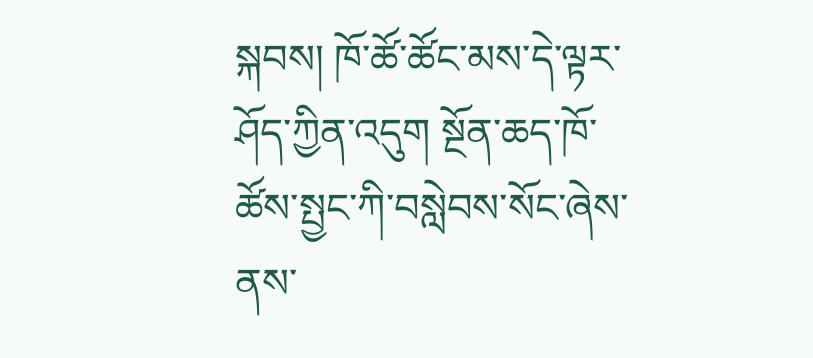སྐབས། ཁོ་ཚོ་ཚོང་མས་དེ་ལྟར་ཤོད་ཀྱིན་འདུག སྔོན་ཆད་ཁོ་ཚོས་སྤྱང་ཀི་བསླེབས་སོང་ཞེས་ནས་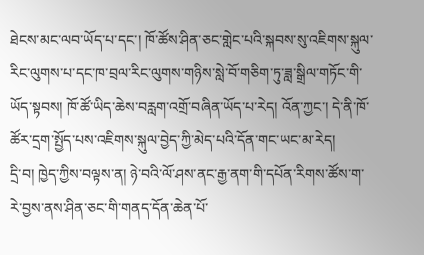ཐེངས་མང་ལབ་ཡོད་པ་དང་། ཁོ་ཚོས་ཤིན་ཅང་གླེང་པའི་སྐབས་སུ་འཇིགས་སྐུལ་རིང་ལུགས་པ་དང་ཁ་བྲལ་རིང་ལུགས་གཉིས་སླེ་བོ་གཅིག་ཏུ་ཟླ་སྒྲིལ་གཏོང་གི་ཡོད་སྟབས། ཁོ་ཚོ་ཡིད་ཆེས་བརླག་འགྲོ་བཞིན་ཡོད་པ་རེད། འོན་ཀྱང་། དེ་ནི་ཁོ་ཚོར་དྲག་སྤྱོད་པས་འཇིགས་སྐུལ་བྱེད་ཀྱི་མེད་པའི་དོན་གང་ཡང་མ་རེད།
དྲི་བ། ཁྱེད་ཀྱིས་བལྟས་ན། ཉེ་བའི་ལོ་ཤས་ནང་རྒྱ་ནག་གི་དཔོན་རིགས་ཚོས་ག་རེ་བྱས་ནས་ཤིན་ཅང་གི་གནད་དོན་ཆེན་པོ་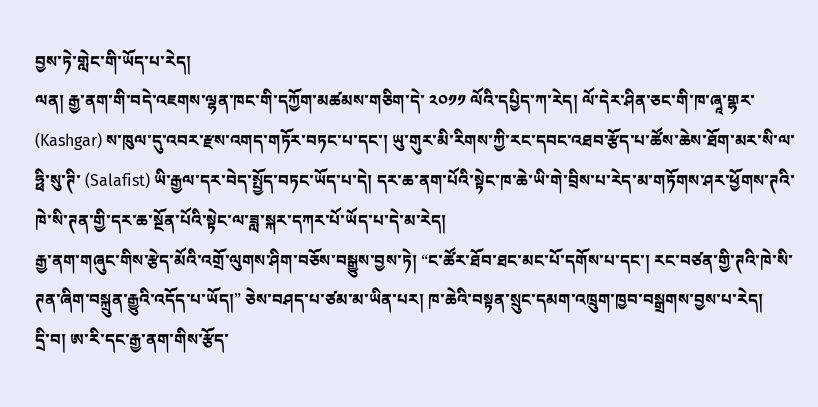བྱས་ཏེ་གླེང་གི་ཡོད་པ་རེད།
ལན། རྒྱ་ནག་གི་བདེ་འཇགས་ལྷན་ཁང་གི་དཀྱོག་མཚམས་གཅིག་དེ་ ༢༠༡༡ ལོའི་དཔྱིད་ཀ་རེད། ལོ་དེར་ཤིན་ཅང་གི་ཁ་ཞཱ་གྷར་ (Kashgar) ས་ཁུལ་དུ་འབར་རྫས་འགད་གཏོར་བཏང་པ་དང་། ཡུ་གུར་མི་རིགས་ཀྱི་རང་དབང་འཐབ་རྩོད་པ་ཚོས་ཆེས་ཐོག་མར་སི་ལ་ཧྥི་སུ་ཊི་ (Salafist) ཡི་རྒྱལ་དར་བེད་སྤྱོད་བཏང་ཡོད་པ་དེ། དར་ཆ་ནག་པོའི་སྟེང་ཁ་ཆེ་ཡི་གེ་བྲིས་པ་རེད་མ་གཏོགས་ཤར་ཕྱོགས་ཊའི་ཁེ་སི་ཊན་གྱི་དར་ཆ་སྔོན་པོའི་སྟེང་ལ་ཟླ་སྐར་དཀར་པོ་ཡོད་པ་དེ་མ་རེད།
རྒྱ་ནག་གཞུང་གིས་རྩེད་མོའི་འགྲོ་ལུགས་ཤིག་བཅོས་བསྒྱུས་བྱས་ཏེ། “ང་ཚོར་ཐོབ་ཐང་མང་པོ་དགོས་པ་དང་། རང་བཙན་གྱི་ཊའི་ཁེ་སི་ཊན་ཞིག་བསྐྲུན་རྒྱུའི་འདོད་པ་ཡོད།” ཅེས་བཤད་པ་ཙམ་མ་ཡིན་པར། ཁ་ཆེའི་བསྟན་སྲུང་དམག་འཁྲུག་ཁྱབ་བསྒྲགས་བྱས་པ་རེད།
དྲི་བ། ཨ་རི་དང་རྒྱ་ནག་གིས་རྩོད་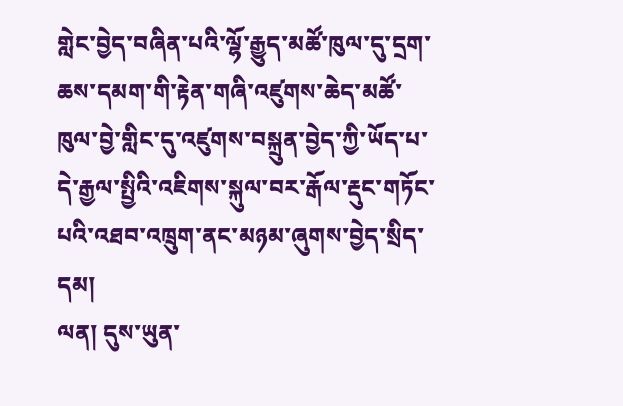གླེང་བྱེད་བཞིན་པའི་ལྷོ་རྒྱུད་མཚོ་ཁུལ་དུ་དྲག་ཆས་དམག་གི་རྟེན་གཞི་འཛུགས་ཆེད་མཚོ་ཁུལ་བྱེ་གླིང་དུ་འཛུགས་བསྐྲུན་བྱེད་ཀྱི་ཡོད་པ་དེ་རྒྱལ་སྤྱིའི་འཇིགས་སྐུལ་བར་རྒོལ་རྡུང་གཏོང་པའི་འཐབ་འཁྲུག་ནང་མཉམ་ཞུགས་བྱེད་སྲིད་དམ།
ལན། དུས་ཡུན་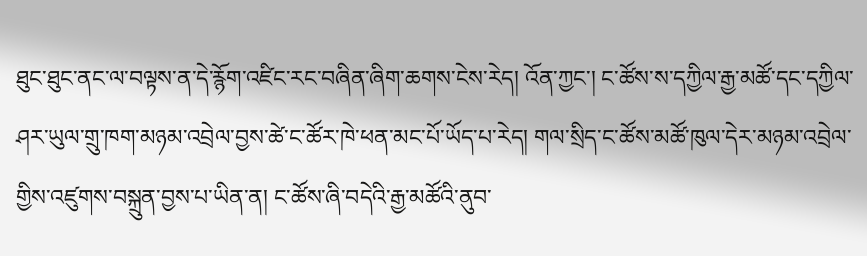ཐུང་ཐུང་ནང་ལ་བལྟས་ན་དེ་རྙོག་འཛིང་རང་བཞིན་ཞིག་ཆགས་ངེས་རེད། འོན་ཀྱང་། ང་ཚོས་ས་དཀྱིལ་རྒྱ་མཚོ་དང་དཀྱིལ་ཤར་ཡུལ་གྲུ་ཁག་མཉམ་འབྲེལ་བྱས་ཚེ་ང་ཚོར་ཁེ་ཕན་མང་པོ་ཡོད་པ་རེད། གལ་སྲིད་ང་ཚོས་མཚོ་ཁུལ་དེར་མཉམ་འབྲེལ་གྱིས་འཛུགས་བསྐྲུན་བྱས་པ་ཡིན་ན། ང་ཚོས་ཞི་བདེའི་རྒྱ་མཚོའི་ནུབ་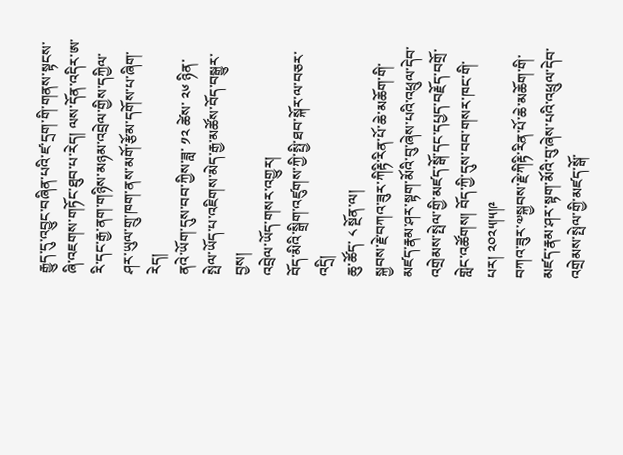རྒྱུད་དུ་འབྱུང་བཞིན་པའི་ཛ་དྲག་གི་གནས་སྟངས་ཞི་འཇགས་གཏོང་ཐུབ་པ་རེད། ལས་དོན་འདིར་ཨ་རི་དང་རྒྱ་ནག་གཉིས་མཉམ་འབྲེལ་གྱིས་དཀྱིལ་ཤར་ཡུལ་གྲུ་ཁག་ནས་མགོ་རྩོམ་དགོས་པ་ཞིག་རེད།
ནའེ་ཡོག་དུས་བབ་ཀྱིས་ཟླ་ ༡༢ ཚེས་ ༢༦ ཉིན་སྤེལ་ཡོད་པ་འཇིགས་མེད་རྒྱ་མཚོས་བོད་བསྒྱུར་བྱས།
འབྲེལ་ཡོད་གསར་འགྱུར།
བོད་མིའི་སྒྲིག་འཛུགས་ཀྱི་སྤྱི་ཐབ་སྐོར་ལ་བཅར་འདྲི།
ཆུ་ཚོད་ ༨ སྔོན་ལ།
སྐྱབས་རྗེ་བཀའ་ཟུར་ཀིརྟི་རིན་པོ་ཆེ་མཆོག་གི་མཛད་རྣམ་ཤར་སྟག་མོའི་བུ་ཞེས་པའི་འཕྲུལ་དེབ་འགྲེམས་སྤེལ་གྱི་མཛད་སྒོ་དང་དཔྱད་བརྗོད་བགྲོ་གླེང་འཚོགས། བོད་ཀྱི་དུས་བབ་གསར་ཁང་གི་པར། ༢༠༢༥།༥།༩
བཀའ་ཟུར་༧སྐྱབས་རྗེ་ཀིརྟི་རིན་པོ་ཆེ་མཆོག་གི་མཛད་རྣམ་ཤར་སྟག་མོའི་བུ་ཞེས་པའི་འཕྲུལ་དེབ་འགྲེམས་སྤེལ་གྱི་མཛད་སྒོ་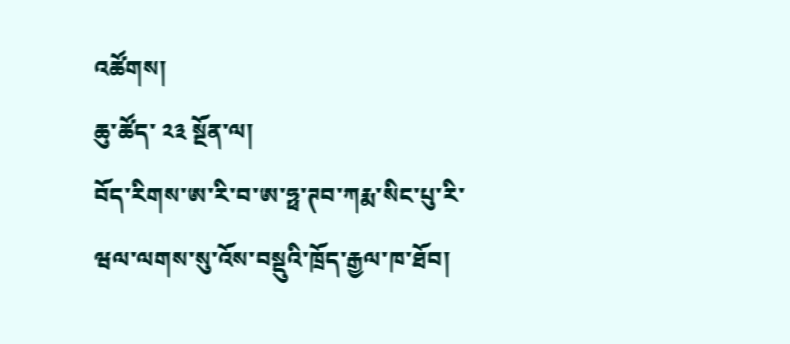འཚོགས།
ཆུ་ཚོད་ ༢༣ སྔོན་ལ།
བོད་རིགས་ཨ་རི་བ་ཨ་ཧྥ་ཊབ་ཀརྨ་སིང་པུ་རི་ཝལ་ལགས་སུ་འོས་བསྡུའི་ཁྲོད་རྒྱལ་ཁ་ཐོབ།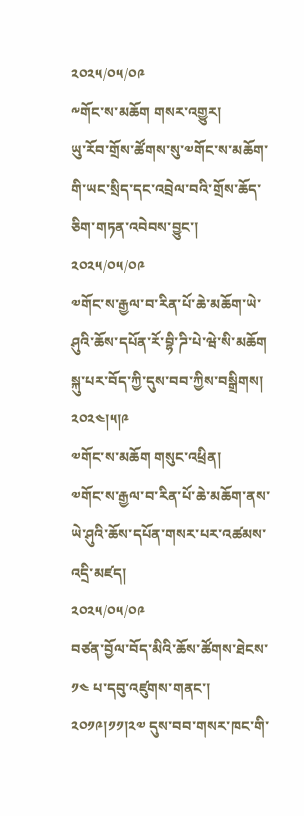༢༠༢༥/༠༥/༠༩
༸གོང་ས་མཆོག གསར་འགྱུར།
ཡུ་རོབ་གྲོས་ཚོགས་སུ་༧གོང་ས་མཆོག་གི་ཡང་སྲིད་དང་འབྲེལ་བའི་གྲོས་ཆོད་ཅིག་གཏན་འབེབས་བྱུང་།
༢༠༢༥/༠༥/༠༩
༧གོང་ས་རྒྱལ་བ་རིན་པོ་ཆེ་མཆོག་ཡེ་ཤུའི་ཆོས་དཔོན་རོ་བྷི་ཌི་པེ་ཝེ་སི་མཆོག སྐུ་པར་བོད་ཀྱི་དུས་བབ་ཀྱིས་བསྒྲིགས། ༢༠༢༤།༥།༩
༧གོང་ས་མཆོག གསུང་འཕྲིན།
༧གོང་ས་རྒྱལ་བ་རིན་པོ་ཆེ་མཆོག་ནས་ཡེ་ཤུའི་ཆོས་དཔོན་གསར་པར་འཚམས་འདྲི་མཛད།
༢༠༢༥/༠༥/༠༩
བཙན་བྱོལ་བོད་མིའི་ཆོས་ཚོགས་ཐེངས་ ༡༤ པ་དབུ་འཛུགས་གནང་། ༢༠༡༩།༡༡།༢༧ དུས་བབ་གསར་ཁང་གི་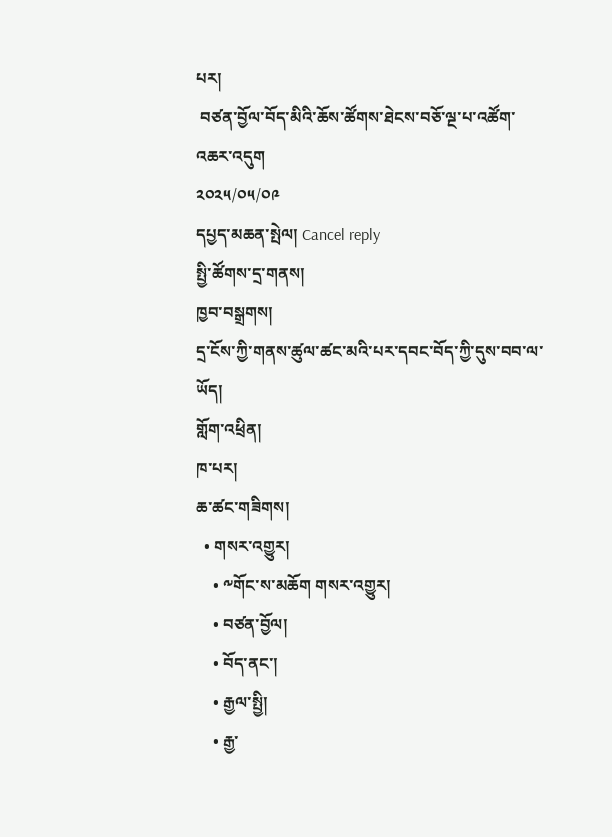པར།
 བཙན་བྱོལ་བོད་མིའི་ཆོས་ཚོགས་ཐེངས་བཅོ་ལྔ་པ་འཚོག་འཆར་འདུག
༢༠༢༥/༠༥/༠༩
དཔྱད་མཆན་སྤེལ། Cancel reply
སྤྱི་ཚོགས་དྲ་གནས།
ཁྱབ་བསྒྲགས།
དྲ་ངོས་ཀྱི་གནས་ཚུལ་ཚང་མའི་པར་དབང་བོད་ཀྱི་དུས་བབ་ལ་ཡོད།
གློག་འཕྲིན།
ཁ་པར།
ཆ་ཚང་གཟིགས།
  • གསར་འགྱུར།
    • ༸གོང་ས་མཆོག གསར་འགྱུར།
    • བཙན་བྱོལ།
    • བོད་ནང་།
    • རྒྱལ་སྤྱི།
    • རྒྱ་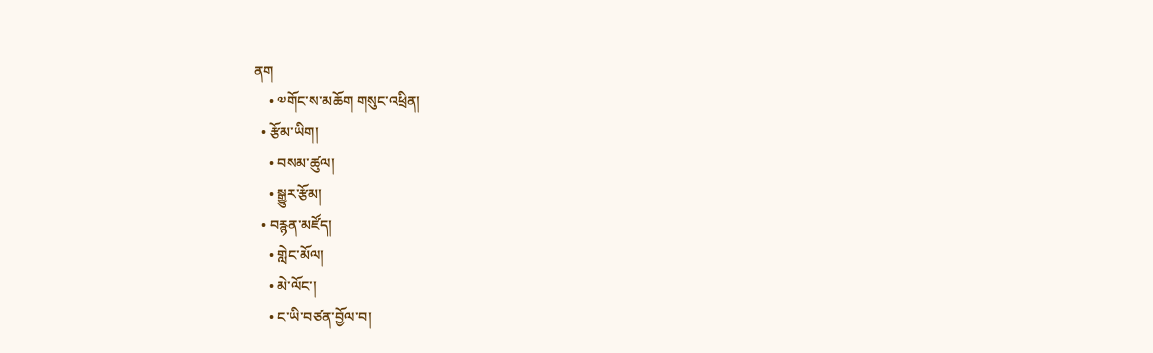ནག
    • ༧གོང་ས་མཆོག གསུང་འཕྲིན།
  • རྩོམ་ཡིག།
    • བསམ་ཚུལ།
    • སྒྱུར་རྩོམ།
  • བརྙན་མཛོད།
    • གླེང་མོལ།
    • མེ་ལོང་།
    • ང་ཡི་བཙན་བྱོལ་བ།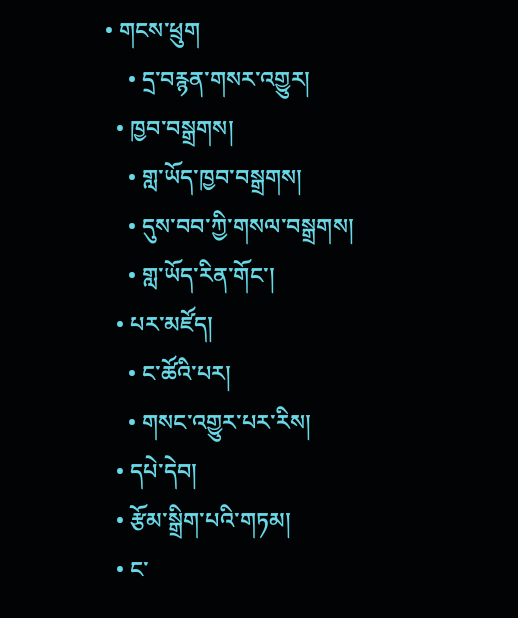• གངས་ཕྲུག
    • དྲ་བརྙན་གསར་འགྱུར།
  • ཁྱབ་བསྒྲགས།
    • གླ་ཡོད་ཁྱབ་བསྒྲགས།
    • དུས་བབ་ཀྱི་གསལ་བསྒྲགས།
    • གླ་ཡོད་རིན་གོང་།
  • པར་མཛོད།
    • ང་ཚོའི་པར།
    • གསང་འགྱུར་པར་རིས།
  • དཔེ་དེབ།
  • རྩོམ་སྒྲིག་པའི་གཏམ།
  • ང་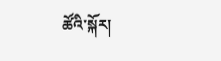ཚོའི་སྐོར།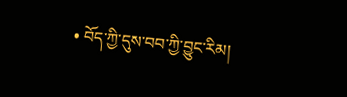• བོད་ཀྱི་དུས་བབ་ཀྱི་བྱུང་རིམ།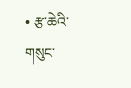• རྩ་ཆེའི་གསུང་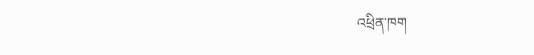འཕྲིན་ཁག